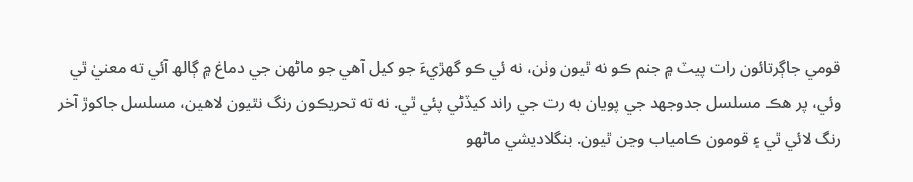قومي جاڳرتائون رات پيٽ ۾ جنم ڪو نه ٿيون وٺن، نه ئي ڪو گهڙيءَ جو کيل آهي جو ماڻهن جي دماغ ۾ ڳالھ آئي ته معنيٰ ٿي وئي، پر هڪ مسلسل جدوجهد جي پويان به رت جي راند کيڏڻي پئي ٿي. نه ته تحريڪون رنگ نٿيون لاهين، مسلسل جاکوڙ آخر رنگ لائي ٿي ۽ قومون ڪامياب وڃن ٿيون. بنگلاديشي ماڻهو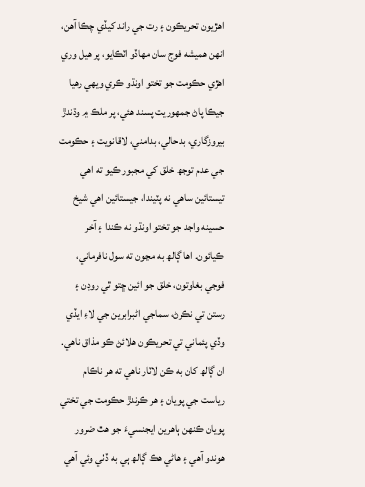اهڙيون تحريڪون ۽ رت جي راند کيڏي چڪا آهن، انهن هميشه فوج سان مهاڏو اٽڪايو، پر هيل وري اهڙي حڪومت جو تختو اونڌو ڪري ويهي رهيا جيڪا پاڻ جمهوريت پسند هئي، پر ملڪ ۾ وڌندڙ بيروزگاري، بدحالي، بدامني، لاقانويت ۽ حڪومت جي عدم توجھ خلق کي مجبور ڪيو ته اهي تيستائين ساهي نه پٽيندا، جيستائين اهي شيخ حسينه واجد جو تختو اونڌو نه ڪندا ۽ آخر ڪيائون. اها ڳالھ به مڃون ته سول نافرماني، فوجي بغاوتون، خلق جو ائين ڇتو ٿي روڊن ۽ رستن تي نڪرڻ، سماجي اڻبرابرين جي لاءِ ايڏي وڏي پئماني تي تحريڪون هلائڻ ڪو مذاق ناهي. ان ڳالھ کان به ڪن لاٽار ناهي ته هر ناڪام رياست جي پويان ۽ هر ڪرندڙ حڪومت جي تختي پويان ڪنهن ٻاهرين ايجنسيءَ جو هٿ ضرور هوندو آهي ۽ هاڻي هڪ ڳالھ ٻي به ڏٺي وئي آهي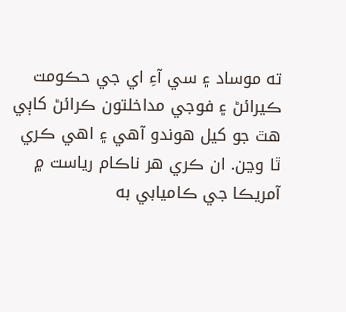ته موساد ۽ سي آءِ اي جي حڪومت ڪيرائڻ ۽ فوجي مداخلتون ڪرائڻ کاٻي هٿ جو کيل هوندو آهي ۽ اهي ڪري ٿا وڃن. ان ڪري هر ناڪام رياست ۾ آمريڪا جي ڪاميابي به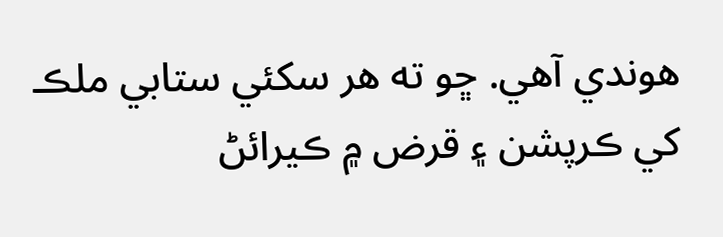هوندي آهي. ڇو ته هر سکئي ستابي ملڪ کي ڪرپشن ۽ قرض ۾ ڪيرائڻ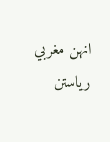انهن مغربي رياستن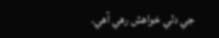جي دلي خواهش رهي آهي.